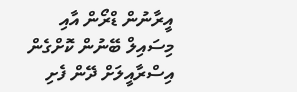އީރާނުން ޑްރޯން އާއި މިސައިލް ބޭނުން ކޮށްގެން އިސްރާއީލަށް ދޭން ފެށި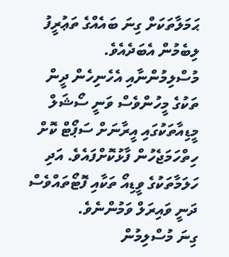ޙަމަލާތަކަށް ގިނަ ބައެއްގެ ތަޢުރީފު ލިބެމުން އެބަދެއެވެ.
މުސްލިމުންނާއި އެހެނިހެން ދީން ތަކުގެ މީހުންވެސް ވަނީ ސޯޝަލް މީޑިއާތަކުގައި އީރާނަށް ސަޕޯޓް ކޮށް ހިތްހަމަޖެހުން ފާޅުކޮށްފައެވެ. އަދި ހަލަމާތަކުގެ ވީޑިއޯ ތަކާއި ފޮޓޯތައްވެސް ދަނީ ވައިރަލް ވަމުންނެވެ.
ގިނަ މުސްލިމުން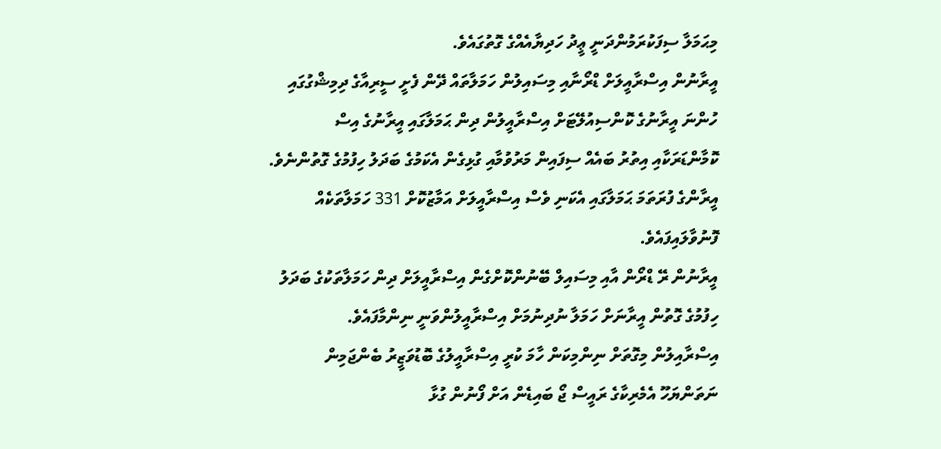މިޙަމަލާ ސިފަކުރަމުންދަނީ ޢީދު ހަދިޔާއެއްގެ ގޮތުގައެވެ.
އީރާނުން އިސްރާއީލަށް ޑްރޯނާއި މިސައިލުން ހަމަލާތައް ދޭން ފެށީ ސީރިއާގެ ދިމިޝްގުގައި ހުންނަ އީރާނުގެ ކޮންސިއުލޭޓަށް އިސްރާއީލުން ދިން ޙަމަލާގައި އީރާނުގެ އިސް ކޮމާންޑަރަކާއި އިތުރު ބައެއް ސިފައިން މަރުވުމާއި ގުޅިގެން އެކަމުގެ ބަދަލު ހިފުމުގެ ގޮތުންނެވެ.
އީރާންގެ ފުރަތަމަ ޙަމަލާގައި އެކަނި ވެސް އިސްރާއީލަށް އަމާޒުކޮށް 331 ހަމަލާތަކެއް ފޮނުވާލައިފައެވެ.
އީރާނުން ރޭ ޑްރޯން އާއި މިސައިލް ބޭނުންކޮށްގެން އިސްރާއީލަށް ދިން ހަމަލާތަކުގެ ބަދަލު ހިފުމުގެ ގޮތުން އީރާނަށް ހަމަލާ ނުދިނުމަށް އިސްރާއީލުންވަނީ ނިންމާފައެވެ.
އިސްރާއިލުން މިގޮތަށް ނިންމިކަން ހާމަ ކުރީ އިސްރާއީލުގެ ބޮޑުވަޒީރު ބެންޖަމިން ނަތަންޔަހޫ އެމެރިކާގެ ރައީސް ޖޯ ބައިޑެން އަށް ފޯނުން ގުޅާ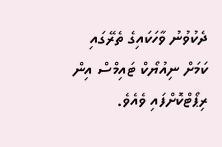ދެކުވުނު ވާހަކައިގެ ތެރޭގައި ކަމަށް ނިއުޔޯކް ޓައިމްސް އިން ރިޕޯޓްކޮށްފައި ވެއެވެ.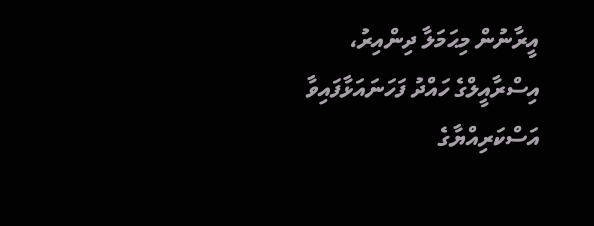އީރާނުން މިޙަމަލާ ދިންއިރު، އިސްރާއީލްގެ ހައްދު ފަހަނައަޅާފައިވާ އަސްކަރިއްޔާގެ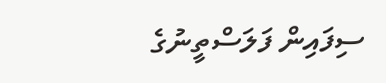ސިފައިން ފަލަސްތީނުގެ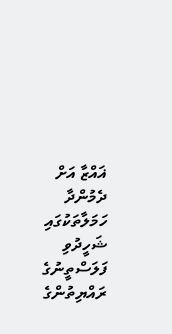ޣައްޒާ އަށް ދެމުންދާ ހަމަލާތަކުގައި ޝަހީދުވި ފަލަސްތީނުގެ ރައްޔިތުންގެ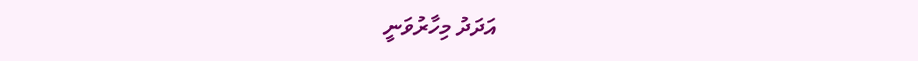އަދަދު މިހާރުވަނީ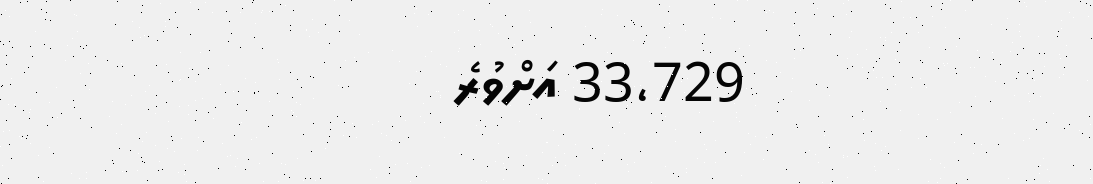33،729 އަށްވުރެ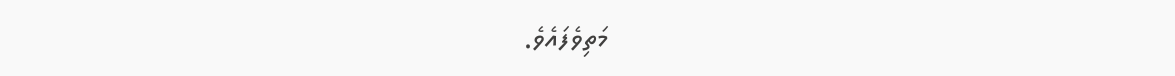މަތިވެފައެވެ.